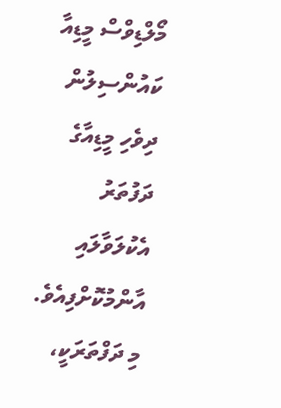މޯލްޑިވްސް މީޑިއާ ކައުންސިލުން ދިވެހި މީޑިއާގެ ދަފުތަރު އެކުލަވާލައި އާންމުކޮށްފިއެވެ. މި ދަފްތަރަކީ،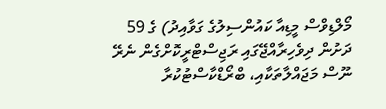މޯލްޑިވްސް މީޑިއާ ކައުންސިލުގެ ގަވާއިދު) ގެ 59 ދަށުން ދިވެހިރާއްޖޭގައި ރަޖިސްޓްރީކޮށްގެން ނެރޭ ނޫސް މަޖައްލާތަކާއި، ބްރޯޑްކާސްޓުކުރާ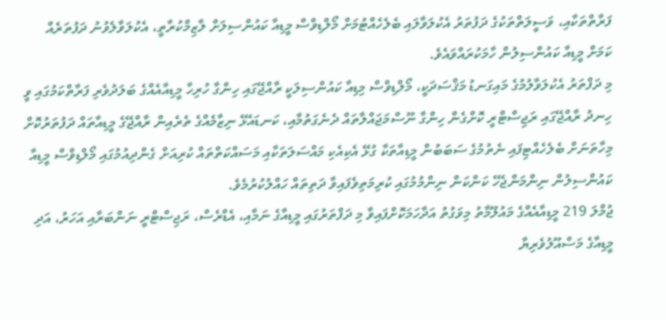ފަރާތްތަކާއި، ވަސީލަތްތަކުގެ ދަފުތަރު އެކުލަވާލައި ބެލެހެއްޓުމަށް މޯލްޑިވްސް މީޑިއާ ކައުންސިލަށް ލާޒިމްކުރާތީ، އެކުލަވާލެވުނު ދަފުތަރެއް ކަމަށް މީޑިއާ ކައުންސިލުން ހާމަކުރައްވައެވެ.
މި ދަފްތަރު އެކުލަވާލުމުގެ މައިގަނޑު މަޤްސަދަކީ، މޯލްޑިވްސް މިޑިއާ ކައުންސިލަކީ ރާއްޖޭގައި ހިންގާ ހުރިހާ މީޑިއާއެއްގެ ބަލަދުވެރި ފަރާތްކަމުގައި ވީ ހިނދު ރާއްޖޭގައި ރަޖިސްޓްރީ ކޮށްގެން ހިންގާ ނޫސްމަޖައްލާތައް ދެނެގަތުމާއި، ކަނޑައެޅޭ ނިޒާމެއްގެ ތެރެއިން ރާއްޖޭގެ މީޑިއާތައް ދަފުތަރުކޮށް މިހާތަނަށް ބެލެހެއްޓިފައި ނެތުމުގެ ސަބަބުން މީޑިއާތަކާ ގުޅޭ އެކިއެކި މައްސަލަތަކާއި މަސައްކަތްތައް ކުރިއަށް ގެންދިއުމުގައި މޯލްޑިވްސް މީޑިއާ ކައުންސިލުން ނިންމަންޖެހޭ ކަންކަން ނިންމުމުގައި ކުރިމަތިވެފައިވާ ދަތިތައް ހައްލުކުރުމެވެ.
ޖުމްލަ 219 މީޑިއާއެއްގެ މައުލޫމާތު މިވަގުތު އަދާހަމަކޮށްފައިވާ މި ދަފްތަރުގައި މީޑިއާގެ ނަމާއި، އެޑްރެސް، ރަޖިސްޓްރީ ނަންބަރާއި އަހަރު، އަދި މީޑިއާގެ މަސްއޫލުވެރިޔާ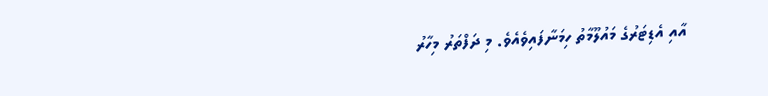އާއި އެޑިޓަރުގެ މައުލޫމާތު ހިމަނާފައިވެއެވެ. މި ދަފްތަރު މިހާރު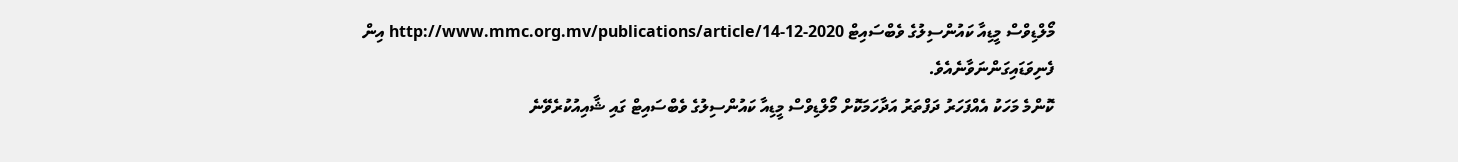މޯލްޑިވްސް މީޑިއާ ކައުންސިލުގެ ވެބްސައިޓް http://www.mmc.org.mv/publications/article/14-12-2020 އިން ފެނިވަޑައިގަންނަވާނެއެވެ.
ކޮންމެ މަހަކު އެއްފަހަރު ދަފްތަރު އަދާހަމަކޮށް މޯލްޑިވްސް މީޑިއާ ކައުންސިލުގެ ވެބްސައިޓް ގައި ޝާއިއުކުރެވޭނެ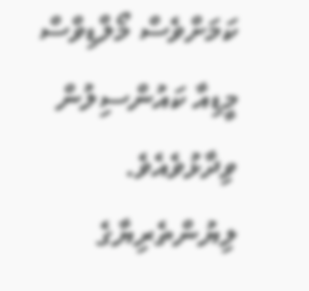ކަމަށްވެސް މޯލްޑިވްސް މީޑިއާ ކައުންސިލުން ވިދާޅުވެއެވެ.
ލިޔުންތެރިޔާގެ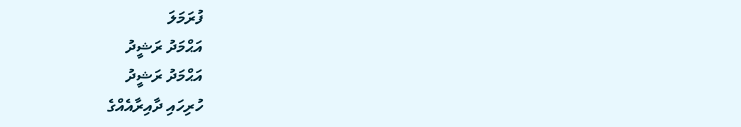ފުރަމަލަ
އަޙްމަދު ރަޝީދު
އަޙްމަދު ރަޝީދު
ހުރިހައި ދާއިރާއެއްގެ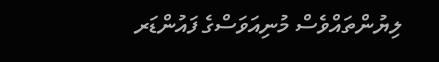ލިޔުންތައްވެސް މުނިއަވަސްގެ ފައުންޑަރ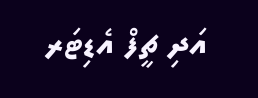އަދި ޗީފް އެޑިޓަރ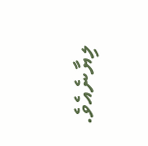ލިޔާނެއެވެ.